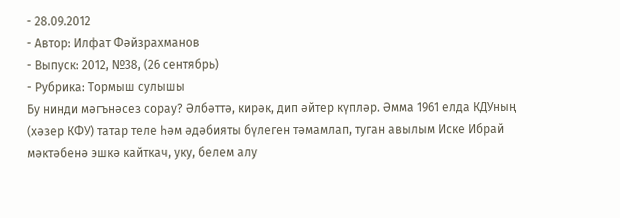- 28.09.2012
- Автор: Илфат Фәйзрахманов
- Выпуск: 2012, №38, (26 сентябрь)
- Рубрика: Тормыш сулышы
Бу нинди мәгънәсез сорау? Әлбәттә, кирәк, дип әйтер күпләр. Әмма 1961 елда КДУның (хәзер КФУ) татар теле һәм әдәбияты бүлеген тәмамлап, туган авылым Иске Ибрай мәктәбенә эшкә кайткач, уку, белем алу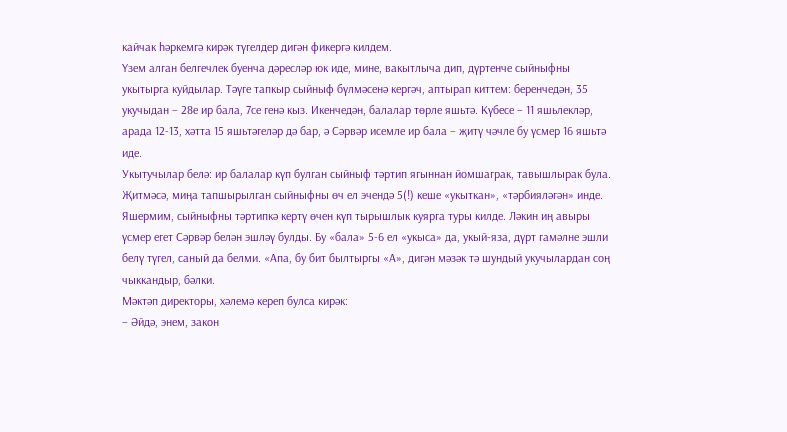кайчак һәркемгә кирәк түгелдер дигән фикергә килдем.
Үзем алган белгечлек буенча дәресләр юк иде, мине, вакытлыча дип, дүртенче сыйныфны укытырга куйдылар. Тәүге тапкыр сыйныф бүлмәсенә кергәч, аптырап киттем: беренчедән, 35 укучыдан – 28е ир бала, 7се генә кыз. Икенчедән, балалар төрле яшьтә. Күбесе – 11 яшьлекләр, арада 12-13, хәтта 15 яшьтәгеләр дә бар, ә Сәрвәр исемле ир бала – җитү чәчле бу үсмер 16 яшьтә иде.
Укытучылар белә: ир балалар күп булган сыйныф тәртип ягыннан йомшаграк, тавышлырак була. Җитмәсә, миңа тапшырылган сыйныфны өч ел эчендә 5(!) кеше «укыткан», «тәрбияләгән» инде. Яшермим, сыйныфны тәртипкә кертү өчен күп тырышлык куярга туры килде. Ләкин иң авыры үсмер егет Сәрвәр белән эшләү булды. Бу «бала» 5-6 ел «укыса» да, укый-яза, дүрт гамәлне эшли белү түгел, саный да белми. «Апа, бу бит былтыргы «А», дигән мәзәк тә шундый укучылардан соң чыккандыр, бәлки.
Мәктәп директоры, хәлемә кереп булса кирәк:
– Әйдә, энем, закон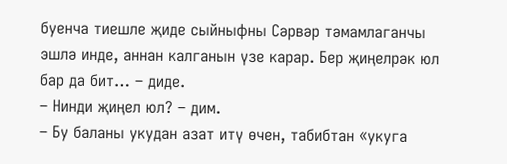буенча тиешле җиде сыйныфны Сәрвәр тәмамлаганчы эшлә инде, аннан калганын үзе карар. Бер җиңелрәк юл бар да бит… – диде.
– Нинди җиңел юл? – дим.
– Бу баланы укудан азат итү өчен, табибтан «укуга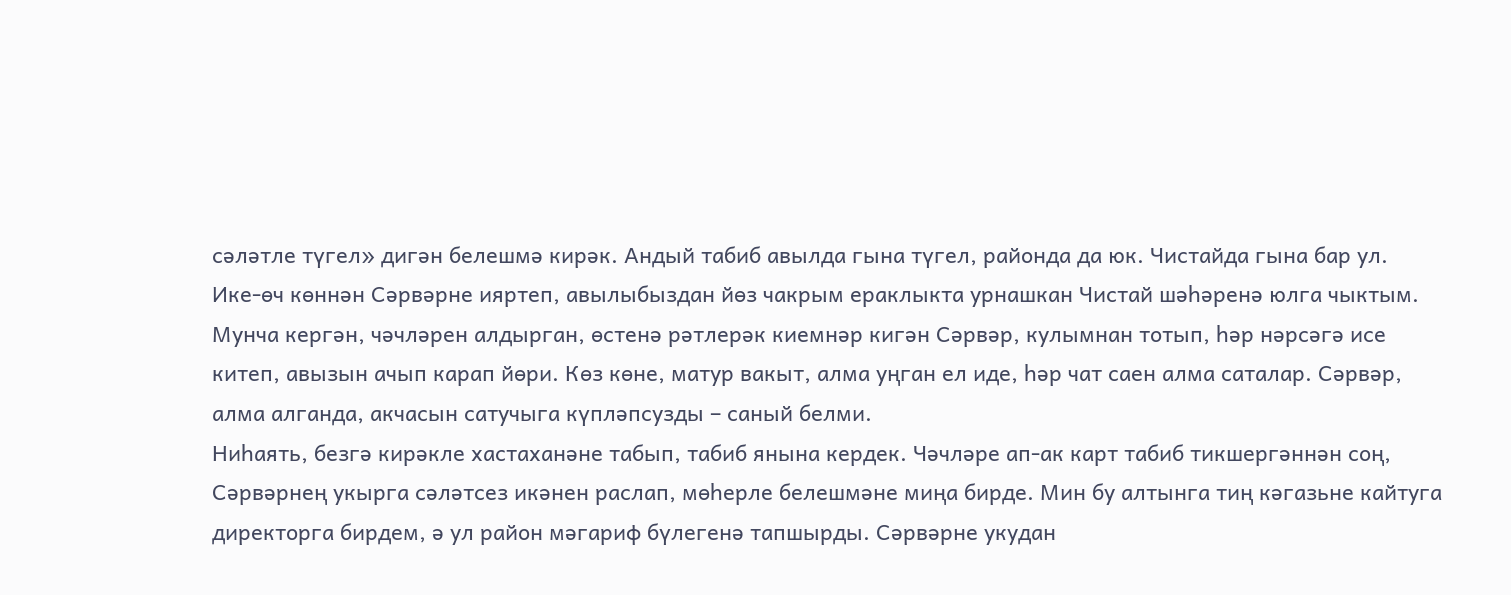сәләтле түгел» дигән белешмә кирәк. Андый табиб авылда гына түгел, районда да юк. Чистайда гына бар ул.
Ике-өч көннән Сәрвәрне ияртеп, авылыбыздан йөз чакрым ераклыкта урнашкан Чистай шәһәренә юлга чыктым. Мунча кергән, чәчләрен алдырган, өстенә рәтлерәк киемнәр кигән Сәрвәр, кулымнан тотып, һәр нәрсәгә исе китеп, авызын ачып карап йөри. Көз көне, матур вакыт, алма уңган ел иде, һәр чат саен алма саталар. Сәрвәр, алма алганда, акчасын сатучыга күпләпсузды – саный белми.
Ниһаять, безгә кирәкле хастаханәне табып, табиб янына кердек. Чәчләре ап-ак карт табиб тикшергәннән соң, Сәрвәрнең укырга сәләтсез икәнен раслап, мөһерле белешмәне миңа бирде. Мин бу алтынга тиң кәгазьне кайтуга директорга бирдем, ә ул район мәгариф бүлегенә тапшырды. Сәрвәрне укудан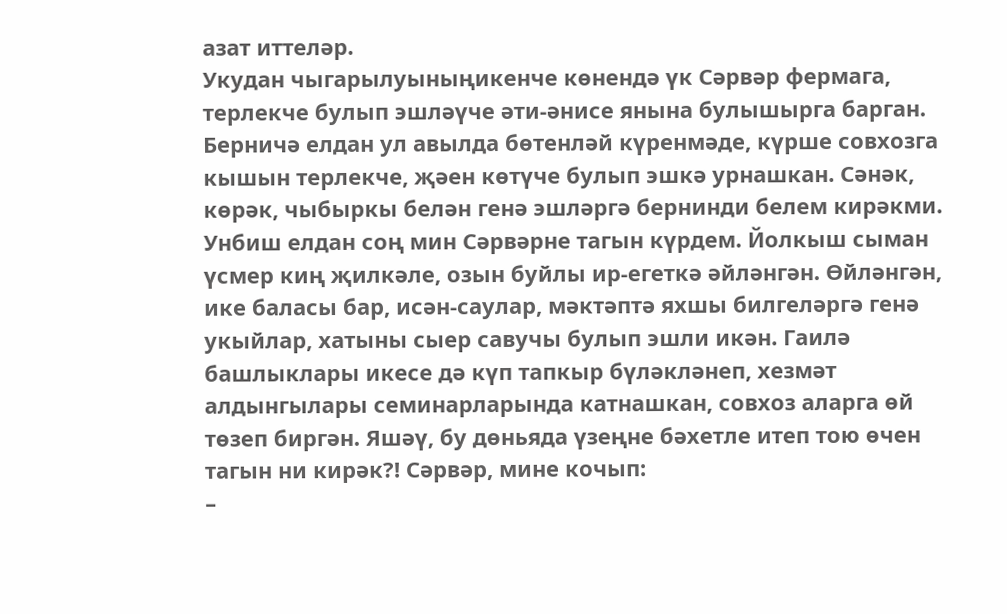азат иттеләр.
Укудан чыгарылуыныңикенче көнендә үк Сәрвәр фермага, терлекче булып эшләүче әти-әнисе янына булышырга барган. Берничә елдан ул авылда бөтенләй күренмәде, күрше совхозга кышын терлекче, җәен көтүче булып эшкә урнашкан. Сәнәк, көрәк, чыбыркы белән генә эшләргә бернинди белем кирәкми.
Унбиш елдан соң мин Сәрвәрне тагын күрдем. Йолкыш сыман үсмер киң җилкәле, озын буйлы ир-егеткә әйләнгән. Өйләнгән, ике баласы бар, исән-саулар, мәктәптә яхшы билгеләргә генә укыйлар, хатыны сыер савучы булып эшли икән. Гаилә башлыклары икесе дә күп тапкыр бүләкләнеп, хезмәт алдынгылары семинарларында катнашкан, совхоз аларга өй төзеп биргән. Яшәү, бу дөньяда үзеңне бәхетле итеп тою өчен тагын ни кирәк?! Сәрвәр, мине кочып:
–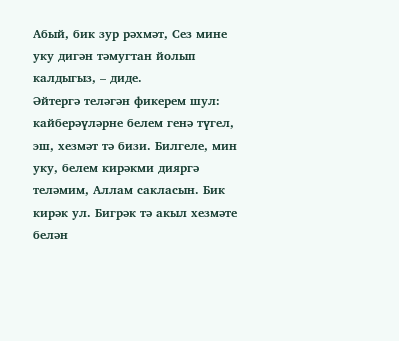Абый, бик зур рәхмәт, Сез мине уку дигән тәмугтан йолып калдыгыз, – диде.
Әйтергә теләгән фикерем шул: кайберәүләрне белем генә түгел, эш, хезмәт тә бизи. Билгеле, мин уку, белем кирәкми дияргә теләмим, Аллам сакласын. Бик кирәк ул. Бигрәк тә акыл хезмәте белән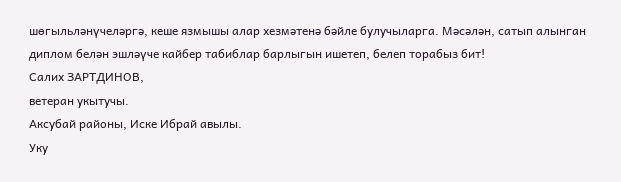шөгыльләнүчеләргә, кеше язмышы алар хезмәтенә бәйле булучыларга. Мәсәлән, сатып алынган диплом белән эшләүче кайбер табиблар барлыгын ишетеп, белеп торабыз бит!
Салих ЗАРТДИНОВ,
ветеран укытучы.
Аксубай районы, Иске Ибрай авылы.
Уку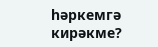һәркемгә кирәкме?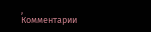,
Комментарии